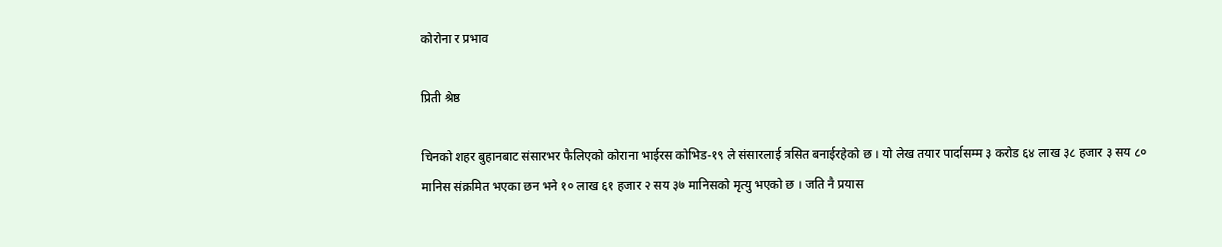कोरोना र प्रभाव

प्रिती श्रेष्ठ

चिनको शहर बुहानबाट संसारभर फैलिएको कोराना भाईरस कोभिड-१९ ले संसारलाई त्रसित बनाईरहेको छ । यो लेख तयार पार्दासम्म ३ करोड ६४ लाख ३८ हजार ३ सय ८० मानिस संक्रमित भएका छन भने १० लाख ६१ हजार २ सय ३७ मानिसको मृत्यु भएको छ । जति नै प्रयास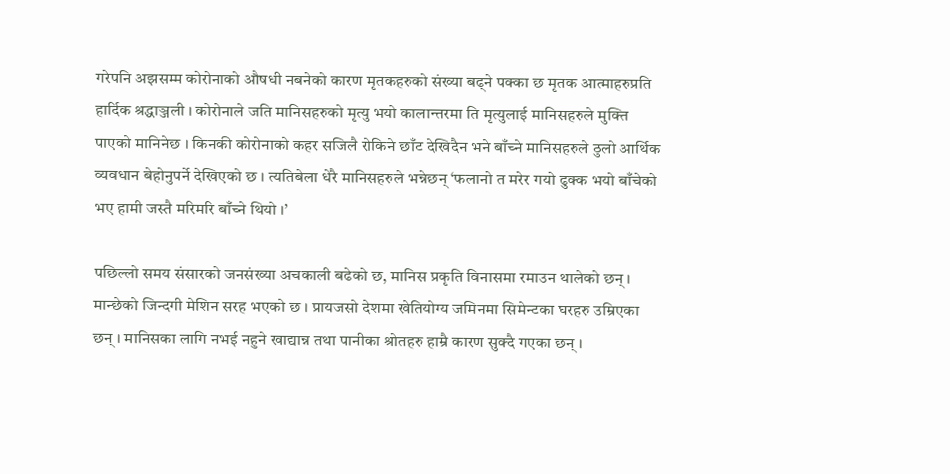गरेपनि अझसम्म कोरोनाको औषधी नबनेको कारण मृतकहरुको संख्या बढ्ने पक्का छ मृतक आत्माहरुप्रति हार्दिक श्रद्धाञ्जली । कोरोनाले जति मानिसहरुको मृत्यु भयो कालान्तरमा ति मृत्युलाई मानिसहरुले मुक्ति पाएको मानिनेछ । किनकी कोरोनाको कहर सजिलै रोकिने छाँट देखिदैन भने बाँच्ने मानिसहरुले ठुलो आर्थिक व्यवधान बेहोनुपर्ने देखिएको छ । त्यतिबेला धेरै मानिसहरुले भन्नेछन् ‘फलानो त मरेर गयो ढुक्क भयो बाँचेको भए हामी जस्तै मरिमरि बाँच्ने थियो ।’

पछिल्लो समय संसारको जनसंख्या अचकाली बढेको छ, मानिस प्रकृति विनासमा रमाउन थालेको छन् । मान्छेको जिन्दगी मेशिन सरह भएको छ । प्रायजसो देशमा खेतियोग्य जमिनमा सिमेन्टका घरहरु उम्रिएका छन् । मानिसका लागि नभई नहुने खाद्यान्न तथा पानीका श्रोतहरु हाम्रै कारण सुक्दै गएका छन् ।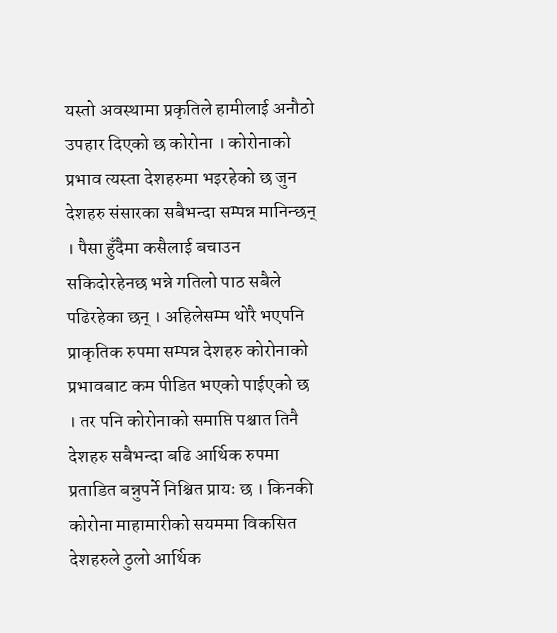यस्तो अवस्थामा प्रकृतिले हामीलाई अनौठो उपहार दिएको छ कोरोना । कोरोनाको प्रभाव त्यस्ता देशहरुमा भइरहेको छ जुन देशहरु संसारका सबैभन्दा सम्पन्न मानिन्छन् । पैसा हुँदैमा कसैलाई बचाउन सकिदोरहेनछ भन्ने गतिलो पाठ सबैले पढिरहेका छन् । अहिलेसम्म थोरै भएपनि प्राकृतिक रुपमा सम्पन्न देशहरु कोरोनाको प्रभावबाट कम पीडित भएको पाईएको छ । तर पनि कोरोनाको समाप्ति पश्चात तिनै देशहरु सबैभन्दा बढि आर्थिक रुपमा प्रताडित बन्नुपर्ने निश्चित प्रायः छ । किनकी कोरोना माहामारीको सयममा विकसित देशहरुले ठुलो आर्थिक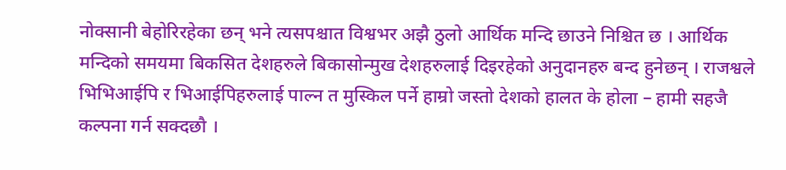नोक्सानी बेहोरिरहेका छन् भने त्यसपश्चात विश्वभर अझै ठुलो आर्थिक मन्दि छाउने निश्चित छ । आर्थिक मन्दिको समयमा बिकसित देशहरुले बिकासोन्मुख देशहरुलाई दिइरहेको अनुदानहरु बन्द हुनेछन् । राजश्वले भिभिआईपि र भिआईपिहरुलाई पाल्न त मुस्किल पर्ने हाम्रो जस्तो देशको हालत के होला – हामी सहजै कल्पना गर्न सक्दछौ ।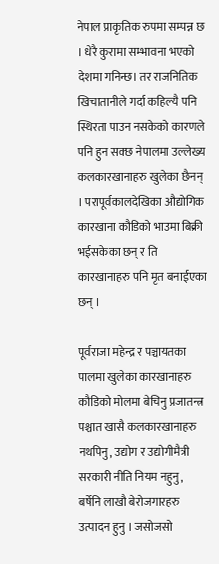नेपाल प्राकृतिक रुपमा सम्पन्न छ । धेरै कुरामा सम्भावना भएको देशमा गनिन्छ। तर राजनितिक खिचातानीले गर्दा कहिल्यै पनि स्थिरता पाउन नसकेको कारणले पनि हुन सक्छ नेपालमा उल्लेख्य कलकारखानाहरु खुलेका छैनन् । परापूर्वकालदेखिका औद्योगिक कारखाना कौडिको भाउमा बिक्री भईसकेका छन् र ति कारखानाहरु पनि मृत बनाईएका छन् ।

पूर्वराजा महेन्द्र र पञ्चायतका पालमा खुलेका कारखानाहरु कौडिको मोलमा बेचिनु प्रजातन्त्र पश्चात खासै कलकारखानाहरु नथपिनु, उद्योग र उद्योगीमैत्री सरकारी नीति नियम नहुनु, बर्षेनि लाखौ बेरोजगारहरु उत्पादन हुनु । जसोजसो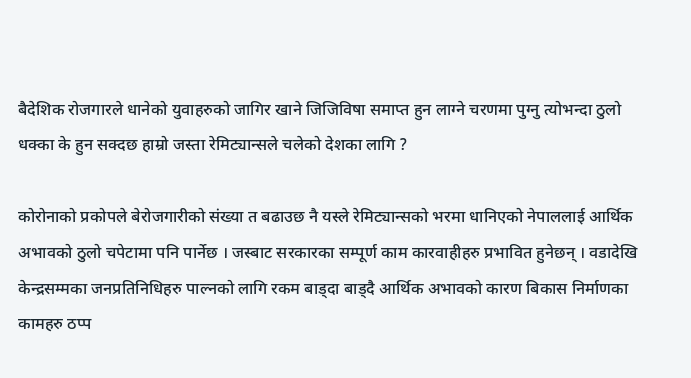बैदेशिक रोजगारले धानेको युवाहरुको जागिर खाने जिजिविषा समाप्त हुन लाग्ने चरणमा पुग्नु त्योभन्दा ठुलो धक्का के हुन सक्दछ हाम्रो जस्ता रेमिट्यान्सले चलेको देशका लागि ?

कोरोनाको प्रकोपले बेरोजगारीको संख्या त बढाउछ नै यस्ले रेमिट्यान्सको भरमा धानिएको नेपाललाई आर्थिक अभावको ठुलो चपेटामा पनि पार्नेछ । जस्बाट सरकारका सम्पूर्ण काम कारवाहीहरु प्रभावित हुनेछन् । वडादेखि केन्द्रसम्मका जनप्रतिनिधिहरु पाल्नको लागि रकम बाड्दा बाड्दै आर्थिक अभावको कारण बिकास निर्माणका कामहरु ठप्प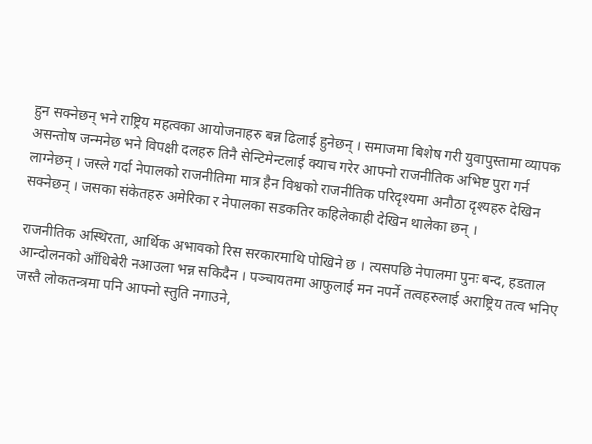हुन सक्नेछन् भने राष्ट्रिय महत्वका आयोजनाहरु बन्न ढिलाई हुनेछन् । समाजमा बिशेष गरी युवापुस्तामा व्यापक असन्तोष जन्मनेछ भने विपक्षी दलहरु तिनै सेन्टिमेन्टलाई क्याच गरेर आफ्नो राजनीतिक अभिष्ट पुरा गर्न लाग्नेछन् । जस्ले गर्दा नेपालको राजनीतिमा मात्र हैन विश्वको राजनीतिक परिदृश्यमा अनौठा दृश्यहरु देखिन सक्नेछन् । जसका संकेतहरु अमेरिका र नेपालका सडकतिर कहिलेकाही देखिन थालेका छन् ।

राजनीतिक अस्थिरता, आर्थिक अभावको रिस सरकारमाथि पोखिने छ । त्यसपछि नेपालमा पुनः बन्द, हडताल आन्दोलनको आँधिबेरी नआउला भन्न सकिदैन । पञ्चायतमा आफुलाई मन नपर्ने तत्वहरुलाई अराष्ट्रिय तत्व भनिए जस्तै लोकतन्त्रमा पनि आफ्नो स्तुति नगाउने,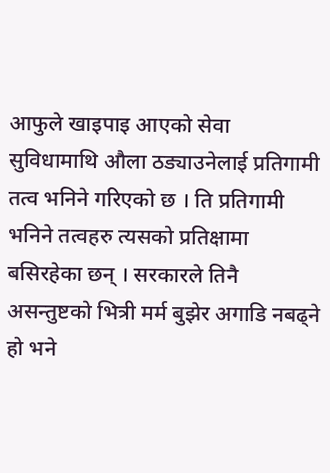आफुले खाइपाइ आएको सेवा सुविधामाथि औला ठड्याउनेलाई प्रतिगामी तत्व भनिने गरिएको छ । ति प्रतिगामी भनिने तत्वहरु त्यसको प्रतिक्षामा बसिरहेका छन् । सरकारले तिनै असन्तुष्टको भित्री मर्म बुझेर अगाडि नबढ्ने हो भने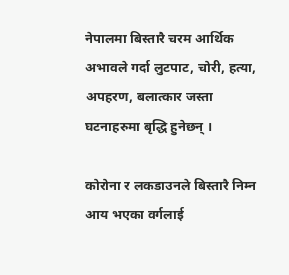नेपालमा बिस्तारै चरम आर्थिक अभावले गर्दा लुटपाट, चोरी, हत्या, अपहरण, बलात्कार जस्ता घटनाहरुमा बृद्धि हुनेछन् ।

कोरोना र लकडाउनले बिस्तारै निम्न आय भएका वर्गलाई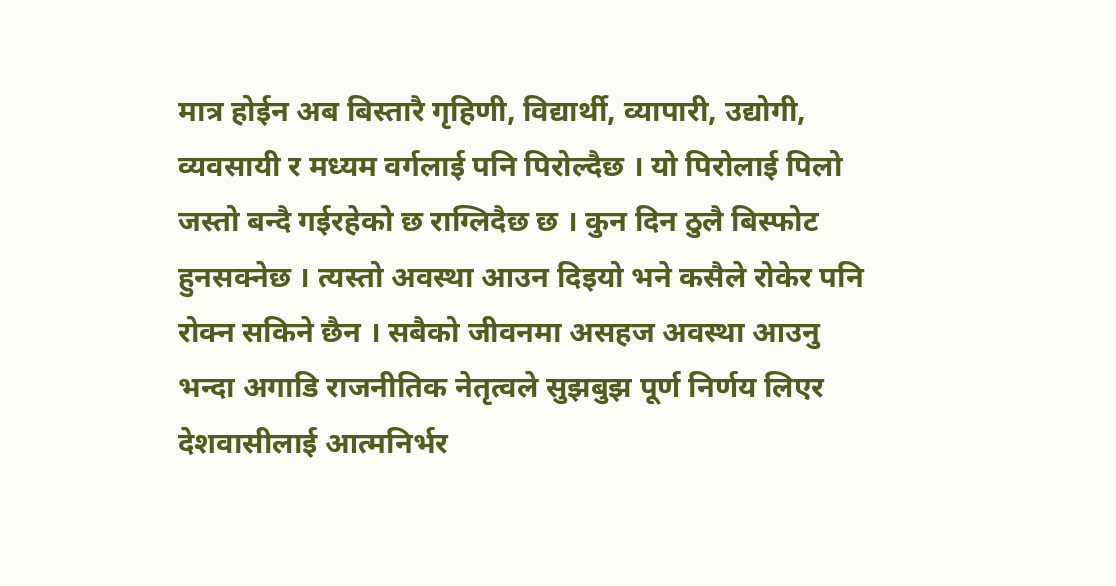मात्र होईन अब बिस्तारै गृहिणी, विद्यार्थी, व्यापारी, उद्योगी, व्यवसायी र मध्यम वर्गलाई पनि पिरोल्दैछ । यो पिरोलाई पिलो जस्तो बन्दै गईरहेको छ राग्लिदैछ छ । कुन दिन ठुलै बिस्फोट हुनसक्नेछ । त्यस्तो अवस्था आउन दिइयो भने कसैले रोकेर पनि रोक्न सकिने छैन । सबैको जीवनमा असहज अवस्था आउनु भन्दा अगाडि राजनीतिक नेतृत्वले सुझबुझ पूर्ण निर्णय लिएर देशवासीलाई आत्मनिर्भर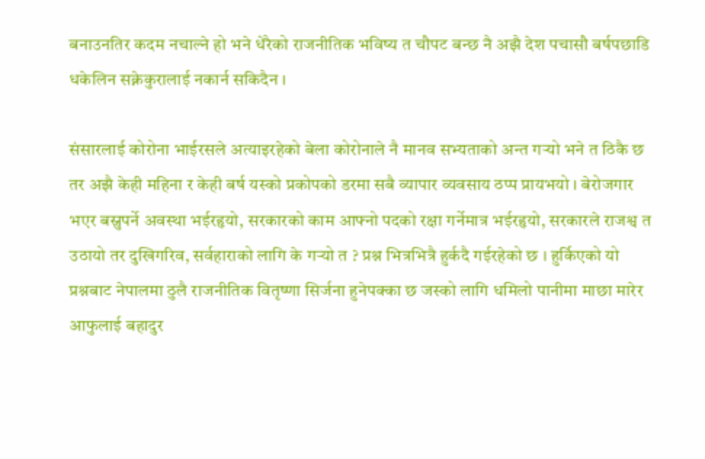बनाउनतिर कदम नचाल्ने हो भने धेरैको राजनीतिक भविष्य त चौपट बन्छ नै अझै देश पचासौ बर्षपछाडि धकेलिन सक्नेकुरालाई नकार्न सकिदैन ।

संसारलाई कोरोना भाईरसले अत्याइरहेको बेला कोरोनाले नै मानव सभ्यताको अन्त गर्‍यो भने त ठिकै छ तर अझै केही महिना र केही बर्ष यस्को प्रकोपको डरमा सबै व्यापार व्यवसाय ठप्प प्रायभयो । बेरोजगार भएर बस्नुपर्ने अवस्था भईरहृयो, सरकारको काम आफ्नो पदको रक्षा गर्नेमात्र भईरहृयो, सरकारले राजश्व त उठायो तर दुखिगरिव, सर्वहाराको लागि के गर्‍यो त ? प्रश्न भित्रभित्रै हुर्कदै गईरहेको छ । हुर्किएको यो प्रश्नबाट नेपालमा ठुलै राजनीतिक वितृष्णा सिर्जना हुनेपक्का छ जस्को लागि धमिलो पानीमा माछा मारेर आफुलाई बहादुर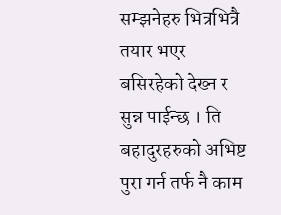सम्झनेहरु भित्रभित्रै तयार भएर बसिरहेको देख्न र सुन्न पाईन्छ । ति बहादुरहरुको अभिष्ट पुरा गर्न तर्फ नै काम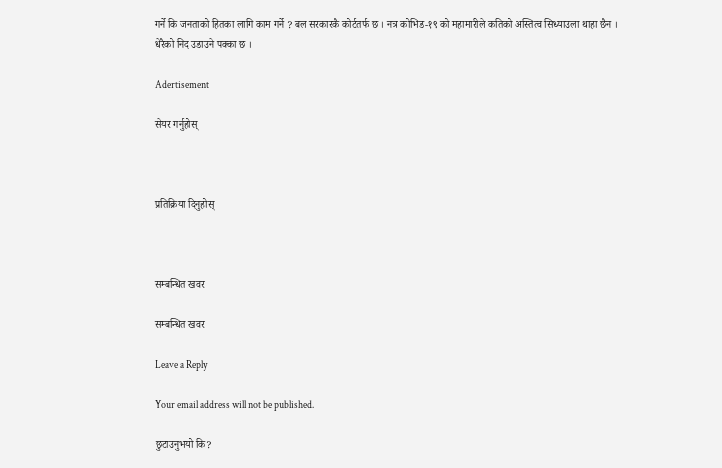गर्ने कि जनताको हितका लागि काम गर्ने ? बल सरकारकै कोर्टतर्फ छ । नत्र कोभिड-१९ को महामारीले कतिको अस्तित्व सिध्याउला थाहा छैन । धेरैको निद उडाउने पक्का छ ।

Adertisement

सेयर गर्नुहोस्



प्रतिक्रिया दिनुहोस्



सम्बन्धित खवर

सम्बन्धित खवर

Leave a Reply

Your email address will not be published.

छुटाउनुभयो कि?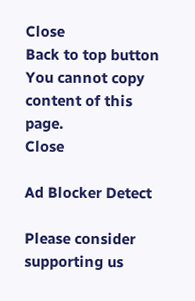Close
Back to top button
You cannot copy content of this page.
Close

Ad Blocker Detect

Please consider supporting us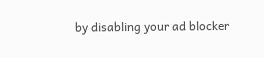by disabling your ad blocker